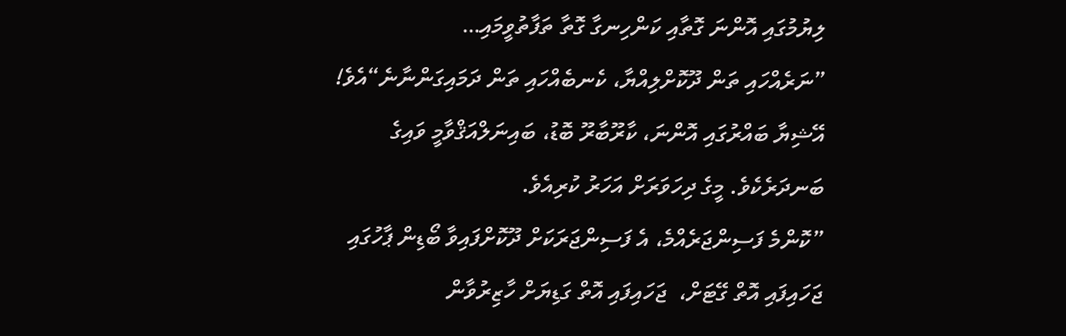ލިޔުމުގައި އޮންނަ ގޮތާއި ކަންހިނގާ ގޮތާ ތަފާތުވީމައި…
”ނަރެއްހައި ތަން ދޫކޮށްލިއްޔާ، ކެނބެއްހައި ތަން ދަމައިގަންނާނެ“އެވެ!
އޭޝިޔާ ބައްރުގައި އޮންނަ، ކާރޫބާރޫ ބޮޑު، ބައިނަލްއަޤްވާމީ ވައިގެ ބަނދަރެކެވެ. މީގެ ދިހަވަރަށް އަހަރު ކުރިއެވެ.
”ކޮންމެ ފަސިންޖަރެއްމެ، އެ ފަސިންޖަރަކަށް ދޫކޮށްފައިވާ ބޯޑިން ޕާހުގައި ޖަހައިފައި އޮތް ގޭޓަށް،  ޖަހައިފައި އޮތް ގަޑިޔަށް ހާޒިރުވާން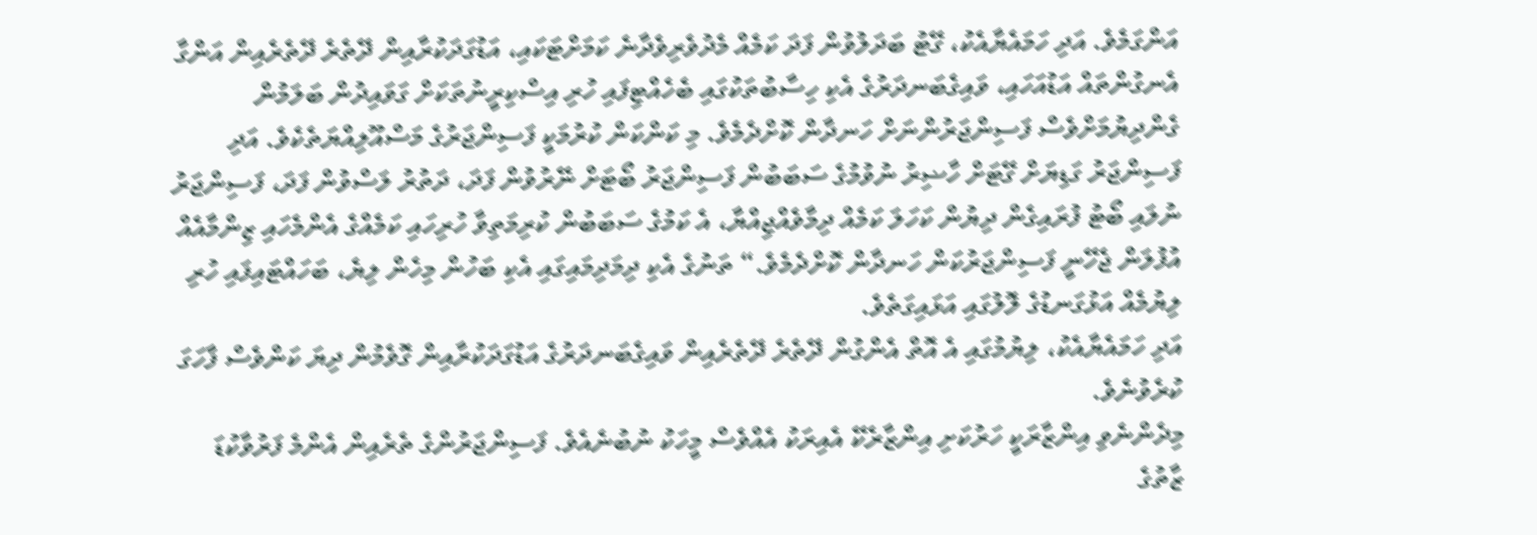އަންގަމެވެ. އަދި ހަމައެޔާއެކު، ގޭޓު ބަދަލުވުން ފަދަ ކަމެއް މެދުވެރިވެދާނެ ކަމަށްޓަކައި، އަޑުގަދަކުރާއިން ދޭތެރެ ދޭތެރެއިން އަންގާ އެނގުންތައް އަޑުއަހައި، ވައިގެބަނދަރުގެ އެކި ހިސާބުތަކުގައި ބެހެއްޓިފައި ހުރި އިސްކިރީނުތަކަށް ގަވައިދުން ބަލަމުން ގެންދިޔުމަށްވެސް ފަސިންޖަރުންނަށް ހަނދާން ކޮށްދެމެވެ. މި ކަންކަން ކުރުމަކީ ފަސިންޖަރުގެ މަސްއޫލިއްޔަތެކެވެ. އަދި ފަސިންޖަރު ގަޑިޔަށް ގޭޓަށް ހާޟިރު ނުވުމުގެ ސަބަބުން ފަސިންޖަރު ބޯޓަށް ނޭރުވުން ފަދަ، ދަތުރު ލަސްވުން ފަދަ، ފަސިންޖަރު ނުލައި ބޯޓު ފުރައިގެން ދިޔުން ކަހަލަ ކަމެއް ދިމާވެއްޖިއްޔާ، އެ ކަމުގެ ސަބަބުން ކުރިމަތިވާ ހުރިހައި ކަމެއްގެ އެންމެހައި ޒިންމާއެއް އުފުލަން ޖެހޭނީ ފަސިންޖަރުކަން ހަނދާން ކޮށްދެމެވެ.“ ތަނުގެ އެކި ދިމަދިމައިގައި އެކި ބަހުން މިހެން ލިޔެ، ބަހައްޓައިފައި ހުރި ލިޔުމެއް އަޅުގަނޑުގެ ލޮލުގައި އަޅައިގަތެވެ.
އަދި ހަމައެޔާއެކު، ލިޔުމުގައި އެ އޮތް އެންގުން ދޭތެރެ ދޭތެރެއިން ވައިގެބަނދަރުގެ އަޑުގަދަކުރާއިން ގޮވެމުން ދިޔަ ކަންވެސް ފާހަގަ ކުރެވުނެވެ.
މިދެންނެވި އިންޒާރަކީ ހަރުކަށި އިންޒާރެކޭ އެއިރަކު އެއްވެސް މީހަކު ނުބުނެއެވެ. ފަސިންޖަރުންގެ ތެރެއިން އެންމެ ފަރުވާކުޑަ ޒާތުގެ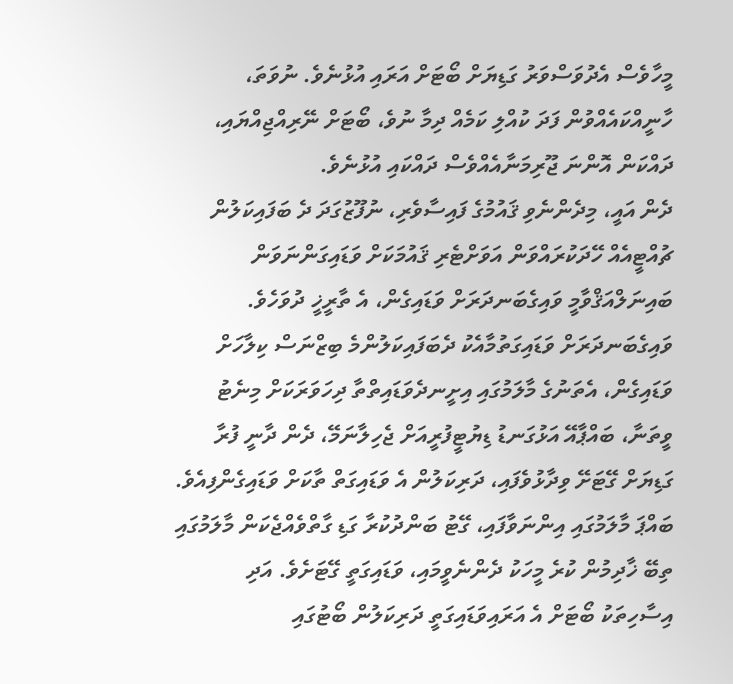މީހާވެސް އެދުވަސްވަރު ގަޑިޔަށް ބޯޓަށް އަރައި އުޅުނެވެ. ނުވަތަ، ހާނީއްކައެއްވުން ފަދަ ކުއްލި ކަމެއް ދިމާ ނުވެ، ބޯޓަށް ނޭރިއްޖިއްޔައި، ދައްކަން އޮންނަ ޖޫރިމަނާއެއްވެސް ދައްކައި އުޅުނެވެ.
ދެން އައީ، މިދެންނެވި ޤައުމުގެ ފައިސާވެރި، ނުފޫޒުގަދަ ދެ ބަފައިކަލުން ޗުއްޓީއެއް ހޭދަކުރައްވަން އަވަށްޓެރި ޤައުމަކަށް ވަޑައިގަންނަވަން ބައިނަލްއަޤްވާމީ ވައިގެބަނދަރަށް ވަޑައިގެން، އެ ތާރީޚީ ދުވަހެވެ. ވައިގެބަނދަރަށް ވަޑައިގަތުމާއެކު ދެބަފައިކަލުންމެ ބިޒްނަސް ކިލާހަށް ވަޑައިގެން، އެތަނުގެ މާލަމުގައި އިށީނދެވަޑައިތްތާ ދިހަވަރަކަށް މިނެޓު ވީތަނާ، ބައްޕާއޭ އަޅުގަނޑު ޑިޔުޓީފުރީއަށް ޖެހިލާނަމޭ، ދެން ދާނީ ފުރާ ގަޑިޔަށް ގޭޓަށޭ ވިދާޅުވެފައި، ދަރިކަލުން އެ ވަޑައިގަތް ތާކަށް ވަޑައިގެންފިއެވެ. ބައްޕަ މާލަމުގައި އިންނަވާފައި، ގޭޓު ބަންދުކުރާ ގަޑި ގާތްވެއްޖެކަން މާލަމުގައި ތިބޭ ޚާދިމުން ކުރެ މީހަކު ދެންނެވީމައި، ވަޑައިގަތީ ގޭޓަށެވެ. އަދި އިސާހިތަކު ބޯޓަށް އެ އަރައިވަޑައިގަތީ ދަރިކަލުން ބޯޓުގައި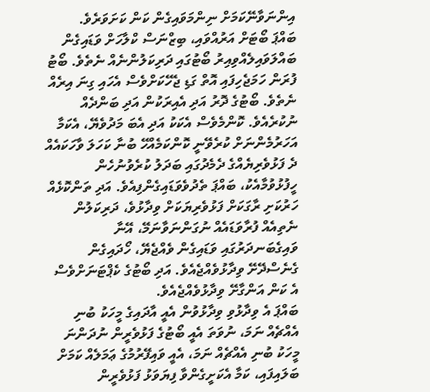އިންނަވާނޭކަމަށް ނިންމަވައިގެން ކަން ކަށަވަރެވެ.
ބައްޕަ ބޯޓަށް އަރުއްވައި، ބިޒްނަސް ކްލާހަށް ވަޑައިގެން ބައްލަވައިލެއްވިއިރު ބޯޓުގައި ދަރިކަލުންނެއް ނެތެވެ. ބޯޓު ފުރަން ހަމަޖެހިފައި އޮތް ގަޑި ޖެހޭކަށްވެސް އެހައި ގިނަ އިރެއް ނެތެވެ. ބޯޓުގެ ދޮރު އަދި އެއިރަކުން އަދި ބަންދެއް ނުކުރެއެވެ. ކޮންމެވެސް އެކަކު އަދި އެބަ މަދުވެޔޭ، އެކަމާ އަހަރުމެންނަށް ކުރެވޭނީ ކޮންކަމެއްހޭ ބުނާ ކަހަލަ ވާހަކައެއް ދެ ފަޅުވެރިޔެއްގެ ދެމެދުގައި ބަދަލު ކުރެވުނުހެން ހީފުޅުވުމާއެކު، ބައްޕަ ތެދުވެވަޑައިގެންފިއެވެ. އަދި ތަންކޮޅެއް ހަރުކަށި ރާގަކަށް ފަޅުވެރިޔަކަށް ވިދާޅުވެ، ދަރިކަލުން ނެތިއެއް ފުރާވަޑައެއް ނުގަންނަވާނަމޭ، އޭނާ ވައިގެބަނދަރުގައި ވަޑައިގެން ވެއްޖެޔޭ، ހޯދައިގެން ގެނެސްދޭށޭ ވިދާޅުވެއްޖެއެވެ. އަދި ބޯޓުގެ ކެޕްޓަނަށްވެސް އެ ކަން އަންގާށޭ ވިދާޅުވެއްޖެއެވެ.
ބައްޕަ އެ ވިދާޅުވި ވިދާޅުވުން އެއީ އާދައިގެ މީހަކު ބުނި އެއްޗެއް ނަމަ، ނުވަތަ އެއީ ބޯޓުގެ ފަޅުވެރީން ނުދަންނަ މީހަކު ބުނި އެއްޗެއް ނަމަ، އެއީ ވައިފޭރުމުގެ ޢަމަލެއް ކަމަށް ބަލައިފައި، ކަމާ އެކަށީގެންވާ ފިޔަވަޅު ފަޅުވެރީން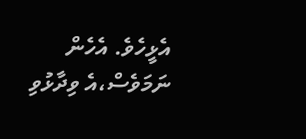އެޅީހެވެ. އެހެން ނަމަވެސް،އެ ވިދާޅުވި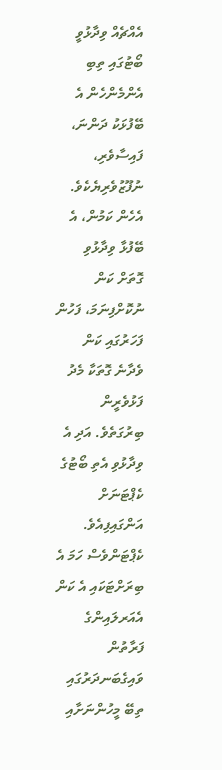އެއްޗެއް ވިދާޅުވީ ބޯޓުގައި ތިބި އެންމެންހެން އެ ބޭފުޅަކު ދަންނަ، ފައިސާވެރި، ނުފޫޒުވެރިޔެކެވެ. އެހެން ކަމުން، އެ ބޭފުޅާ ވިދާޅުވި ގޮތަށް ކަން ނުކޮށްފިނަމަ، ފަހުން ފަހަރުގައި ކަން ވެދާނެ ގޮތަކާ މެދު ފަޅުވެރީން ބިރުގަތެވެ. އަދި އެ ވިދާޅުވި އެތި ބޯޓުގެ ކެޕްޓަނަށް އަންގައިފިއެވެ. ކެޕްޓަންވެސް ހަމަ އެ ބިރަށްޓަކައި އެ ކަން އެއަރލައިންގެ ފަރާތުން ވައިގެބަނދަރުގައި ތިބޭ މީހުންނަށާއި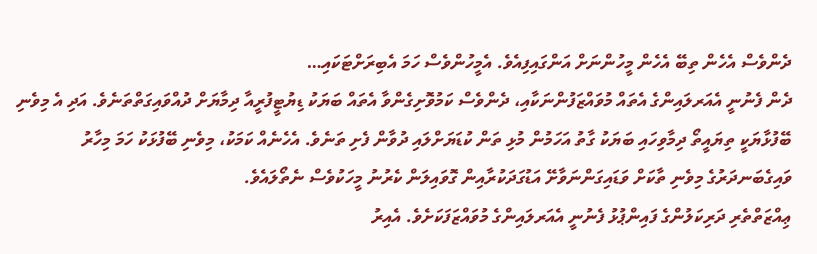ދެންވެސް އެހެން ތިބޭ އެހެން މީހުންނަށް އަންގައިފިއެވެ. އެމީހުންވެސް ހަމަ އެބިރަށްޓަކައި…
ދެން ފެނުނީ އެއަރލައިންގެ އެތައް މުވައްޒަފުންނަކާއި، ދެންވެސް ކަމުވޮށިގެންވާ އެތައް ބަޔަކު ޑިޔުޓީފުރީއާ ދިމާޔަށް ދުއްވައިގަތްތަނެވެ. އަދި އެ މިވެނި ބޭފުޅާޔަކީ ތިޔައީތޯ ދިމާވިހައި ބަޔަކު ގާތު އަހަމުން މުޅި ތަން ކުޑަޔަށްލައި ދުވާން ފެށި ތަނެވެ. އެހެނެއް ކަމަކު، މިވެނި ބޭފުޅަކު ހަމަ މިހާރު ވައިގެބަނދަރުގެ މިވެނި ތާކަށް ވަޑައިގަންނަވާށޭ އަޑުގަދަކުރާއިން ގޮވައިލަން ކެރުނު މީހަކުވެސް ނެތޯލައެވެ.
ޢިއްޒަތްތެރި ދަރިކަލުންގެ ފައިންޕުޅު ފެނުނީ އެއަރލައިންގެ މުވައްޒަފަކަށެވެ. އެއިރު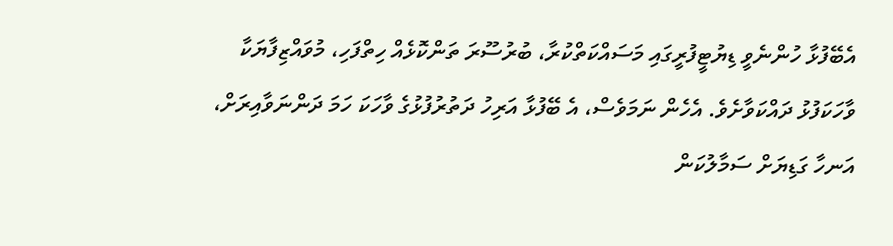އެބޭފުޅާ ހުންނެވީ ޑިޔުޓީފުރީގައި މަސައްކަތްކުރާ، ބުރުސޫރަ ތަންކޮޅެއް ހިތްފަހި، މުވައްޒިފާޔަކާ ވާހަކަފުޅު ދައްކަވާށެވެ. އެހެން ނަމަވެސް، އެ ބޭފުޅާ އަރިހު ދަތުރުފުޅުގެ ވާހަކަ ހަމަ ދަންނަވާއިރަށް، އަނހާ ގަޑިޔަށް ސަމާލުކަން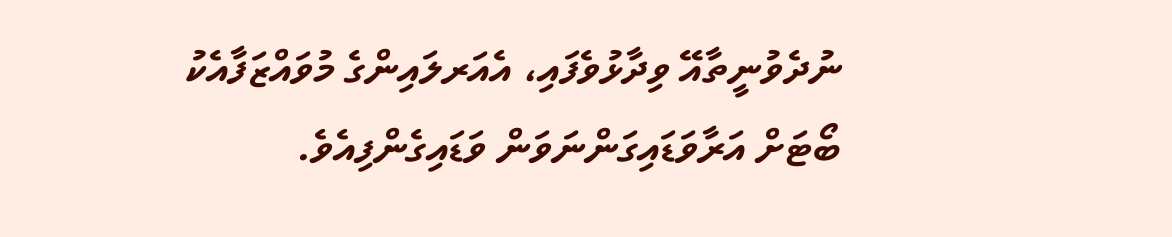ނުދެވުނީތާއޭ ވިދާޅުވެފައި، އެއަރލައިންގެ މުވައްޒަފާއެކު ބޯޓަށް އަރާވަޑައިގަންނަވަން ވަޑައިގެންފިއެވެ.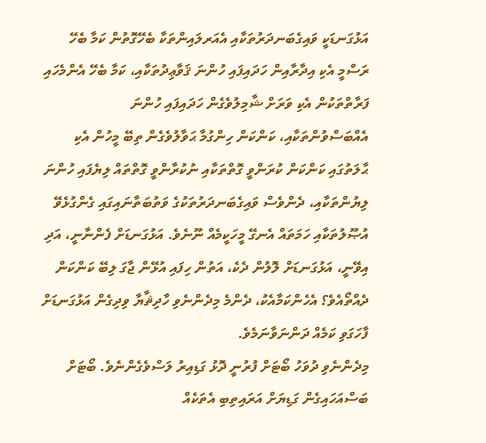އަޅުގަނޑަކީ ވައިގެބަނދަރުތަކާއި އެއަރލައިންތަކާ ބެހޭގޮތުން ކަމާ ބެހޭ ރަސްމީ އެކި އިދާރާއިން ހަދައިފައި ހުންނަ ޤަވާޢިދުތަކާއި، ކަމާ ބެހޭ އެންމެހައި ފަރާތްތަކުން އެކި ވަރަށް ޝާމިލުވެގެން ހަދައިފައި ހުންނަ އެއްބަސްވުންތަކާއި، ކަންކަން ހިންގުމާ ޙަވާލުވެގެން ތިބޭ މީހުން އެކި ޙާލަތުގައި ކަންކަން ކުރަންވީ ގޮތްތަކާއި ނުކުރާންވީ ގޮތްތައް ލިޔެފައި ހުންނަ ލިޔުންތަކާއި، ދެންވެސް ވައިގެބަނދަރުތަކުގެ ވަތުބަތާނައިގައި ގެންގުޅެވޭ އުޞޫލުތަކާއި ހަމަތައް އެނގޭ މީހަކީމެއް ނޫނެވެ. އަޅުގަނޑަށް ފެންނާނީ، އަދި އިވޭނީ، އަޅުގަނޑަށް ލޮލުން ދެކެ، އަތުން ހިފައި އުޅޭން ޖާގަ ލިބޭ ކަންކަން ދެއްތޯއެވެ؟ އެހެންކަމާއެކު، ދެންމެ މިދެންނެވި ހާދިޘާޔާ ވިދިގެން އަޅުގަނޑަށް ފާހަގަވި ކަމެއް ދަންނަވާނަމެވެ.
މިދެންނެވި ދުވަހު ބޯޓަށް ފުރުނީ ދޮޅު ގަޑިއިރު ލަސްވެގެންނެވެ. ބޯޓަށް ބަސްއަހައިގެން ގަޑިޔަށް އަރައިތިބި އެތަކެއް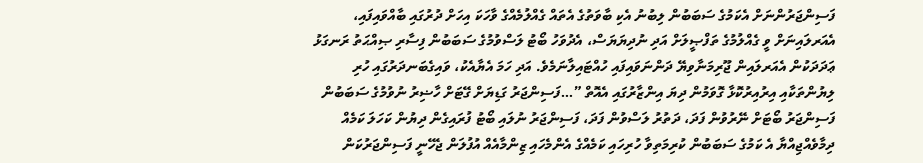ފަސިންޖަރުންނަށް އެކަމުގެ ސަބަބުން ލިބުނު އެކި ބާވަތުގެ އެތައް ގެއްލުމެއްގެ ވާހަކަ އިހަށް ދުރުގައި ބާއްވައިފައި، އެއަރލައިނަށް ވީ ގެއްލުމުގެ ތަފްޞީލަށް އަދި ނުދިޔަޔަސް، އެދުވަހު ބޯޓު ލަސްވުމުގެ ސަބަބުން ފިސާރި ޞިއްޙަތު ރަނގަޅު ޢަދަދަކުން އެއަރލައިން ޖޫރިމަނާވިޔޭ ދަންނަވައިފައި ހުއްޓައިލާނަމެވެ. އަދި ހަމަ އެޔާއެކު، ވައިގެބަނދަރުގައި ހުރި ލިޔުންތަކާއި އިރުއިރުކޮޅާ ގޮވަމުން ދިޔަ އިންޒާރުގައި އެއޮތް ”…ފަސިންޖަރު ގަޑިޔަށް ގޭޓަށް ހާޟިރު ނުވުމުގެ ސަބަބުން ފަސިންޖަރު ބޯޓަށް ނޭރުވުން ފަދަ، ދަތުރު ލަސްވުން ފަދަ، ފަސިންޖަރު ނުލައި ބޯޓު ފުރައިގެން ދިޔުން ކަހަލަ ކަމެއް ދިމާވެއްޖިއްޔާ އެ ކަމުގެ ސަބަބުން ކުރިމަތިވާ ހުރިހައި ކަމެއްގެ އެންމެހައި ޒިންމާއެއް އުފުލަން ޖެހޭނީ ފަސިންޖަރުކަން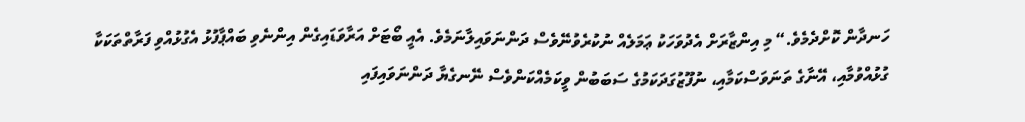ހަނދާން ކޮށްދެމެވެ.“ މި އިންޒާރަށް އެދުވަހަކު ޢަމަލެއް ނުކުރެވުނޭވެސް ދަންނަވައިލާނަމެވެ. އެއީ ބޯޓަށް އަރާވަޑައިގެން އިންނެވި ބައްޕާފުޅު އެގުޅުއްވި ފަރާތްތަކަކާ ގުޅުއްވުމާއި، އޭނާގެ ތަނަވަސްކަމާއި، ނުފޫޒުގަދަކަމުގެ ސަބަބުން ވީކަމެއްކަންވެސް ނޭނގެޔާ ދަންނަވައިފައި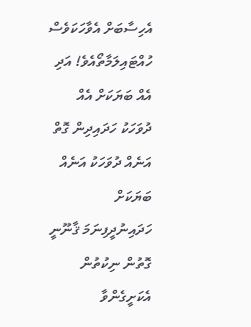އެހިސާބަށް އެވާހަކަވެސް ހުއްޓައިލަމާތޯއެވެ! އަދި އެއް ބަޔަކަށް އެއް ދުވަހަކު ހަދައިދިން ގޮތް އަނެއް ދުވަހަކު އަނެއް ބަޔަކަށް ހަދައިނުދީފިނަމަ ޤާނޫނީ ގޮތުން ނިކުތުން އެކަށީގެންވާ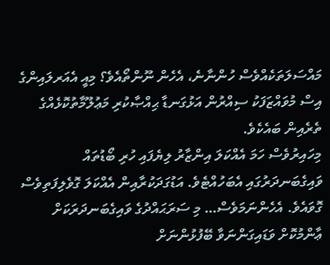މައްސަލަތަކެއްވެސް ހުންނާނެ، އެހެން ނޫންތޯއެވެ؟ މިއީ އެއަރލައިންގެ އިސް މުވައްޒަފަކު ސިއްރުން އަޅުގަނޑާ ޙިއްޞާކުރި މަޢުލޫމާތުކޮޅެއްގެ ތެރެއިން ބައެކެވެ.
މިހައިރުވެސް ހަމަ އެއްކަލަ އިންޒާރު ލިޔެފައި ހުރި ބޯޑުތައް ވައިގެބަނދަރުގައި އެބަހުއްޓެވެ. އަޑުގަދަކުރާއިން އެއްކަލަ ގޮވެލިފަތިވެސް ގޮވައެވެ. އެހެންނަމަވެސް… މި ސަރަޙައްދުގެ ވައިގެބަނދަރަކަށް ޢާންމުކޮށް ވަޑައިގަންނަވާ ބޭފުޅުންނަށް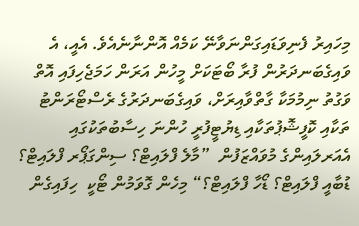މިހައިރު ފެނިވަޑައިގަންނަވާނޭ ކަމެއް އޮންނާނެއެވެ. އެއީ، އެ ވައިގެބަނދަރުން ފުރާ ބޯޓަކަށް މީހުން އަރަން ހަމަޖެހިފައި އޮތް  ވަގުތު ނިމުމަކާ ގާތްވާއިރަށް، ވައިގެބަނދަރުގެ ރެސްޓޯރަންޓު ތަކާއި ކޮފީޝޮޕުތަކާއި ޑިޔުޓީފުރީ ހުންނަ ހިސާބުތަކުގައި އެއަރލައިންގެ މުވައްޒަފުން  ”މާލެ ފްލައިޓް؟ ސިންގަޕޯރ ފްލައިޓް؟ ޑުބާއީ ފްލައިޓް؟ ޑޯހާ ފްލައިޓް؟“ މިހެން ގޮވަމުން ޓޯކީ  ހިފައިގެން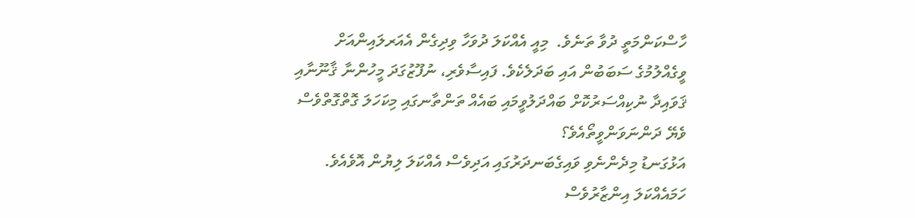ހާސްކަންމަތީ ދުވާ ތަނެވެ.  މިއީ އެއްކަލަ ދުވަހާ ވިދިގެން އެއަރލައިންއަށް ވީގެއްލުމުގެ ސަބަބުން އައި ބަދަލެކެވެ. ފައިސާވެރި، ނުފޫޒުގަދަ މީހުންނާ ޤާނޫނާއި ޤަވައިދާ ނުކިއްސަރުކޮށް ބައްދަލުވީމައި ބައެއް ތަންތާނގައި މިކަހަލަ ގޮތްގޮތްވެސް ވެޔޭ ދަންނަވަންވީތޯއެވެ؟
އަޅުގަނޑު މިދެންނެވި ވައިގެބަނދަރުގައި އަދިވެސް އެއްކަލަ ލިޔުން އޮވެއެވެ. ހަމައެއްކަލަ އިންޒާރުވެސް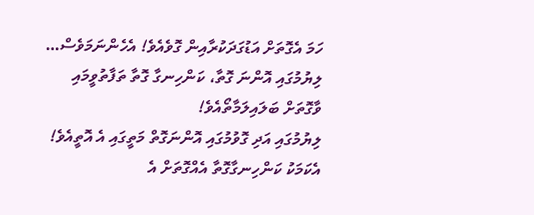ހަމަ އެގޮތަށް އަޑުގަދަކުރާއިން ގޮވެއެވެ! އެހެންނަމަވެސް… ލިޔުމުގައި އޮންނަ ގޮތާ، ކަންހިނގާ ގޮތާ ތަފާތުވީމައި ވާގޮތަށް ބަލައިލަމާތޯއެވެ!
ލިޔުމުގައި އަދި ގޮވުމުގައި އޮންނަގޮތް މަތީގައި އެ އޮތީއެވެ!
އެކަމަކު ކަންހިނގާގޮތާ އެއްގޮތަށް އެ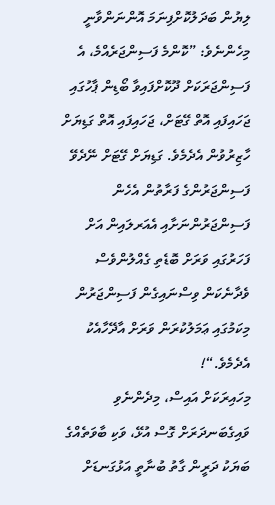ލިޔުން ބަދަލުކޮށްފިނަމަ އޮންނަންވާނީ މިހެންނެވެ: ”ކޮންމެ ފަސިންޖަރެއްމެ، އެ ފަސިންޖަރަކަށް ދޫކޮށްފައިވާ ބޯޑިން ޕާހުގައި ޖަހައިފައި އޮތް ގޭޓަށް، ޖަހައިފައި އޮތް ގަޑިޔަށް ހާޒިރުވުން އެދެމެވެ. ގަޑިޔަށް ގޭޓަށް ނޭދެވޭ ފަސިންޖަރުންގެ ފަރާތުން އެހެން ފަސިންޖަރުންނަށާއި އެއަރލައިން އަށް ފަހަރުގައި ވަރަށް ބޮޑެތި ގެއްލުންވެސް ވެދާނެކަން ވިސްނައިގެން ފަސިންޖަރުން މިކަމުގައި ޢަމަލުކުރަން ވަރަށް އާދޭހާއެކު އެދެމެވެ.“!
މިހައިރަކަށް އައިސް، މިދެންނެވި ވައިގެބަނދަރަށް ގޮސް އުޅޭ، ވަކި ބާވަތެއްގެ ބަޔަކު ދަރީން ގާތު ބުނާތީ އަޅުގަނޑަށް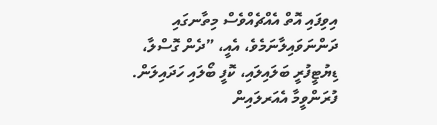އިވިފައި އޮތް އެއްޗެއްވެސް މިތާނގައި ދަންނަވައިލާނަމެވެ، އެއީ، ”ދެން ގޮސްލާ، ޑިޔުޓީފުރީ ބަލައިލައި، ކޮފީ ބޯލައި ހަދައިލަން. ފުރަންވީމާ އެއަރލައިން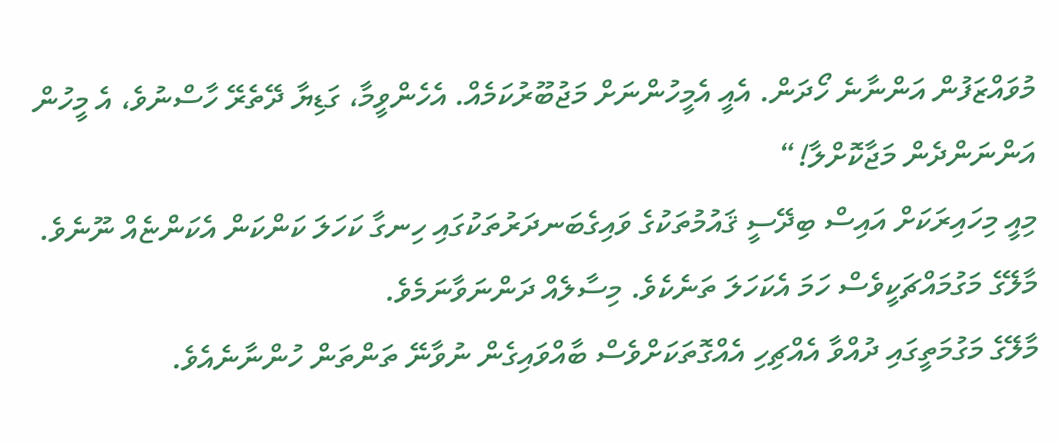މުވައްޒަފުން އަންނާނެ ހޯދަން. އެއީ އެމީހުންނަށް މަޖުބޫރުކަމެއް. އެހެންވީމާ، ގަޑިޔާ ދޭތެރޭ ހާސްނުވެ، އެ މީހުން އަންނަންދެން މަޖާކޮށްލާ!“
މިއީ މިހައިރަކަށް އައިސް ބިދޭސީ ޤައުމުތަކުގެ ވައިގެބަނދަރުތަކުގައި ހިނގާ ކަހަލަ ކަންކަން އެކަންޏެއް ނޫނެވެ. މާލޭގެ މަގުމައްޗަކީވެސް ހަމަ އެކަހަލަ ތަނެކެވެ. މިސާލެއް ދަންނަވާނަމެވެ.
މާލޭގެ މަގުމަތީގައި ދުއްވާ އެއްޗިހި އެއްގޮތަކަށްވެސް ބާއްވައިގެން ނުވާނޭ ތަންތަން ހުންނާނެއެވެ.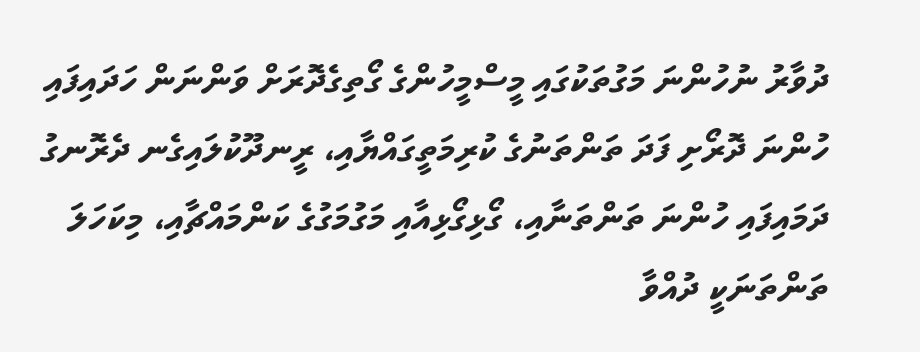ދުވާރު ނުހުންނަ މަގުތަކުގައި މީސްމީހުންގެ ގޯތިގެދޮރަށް ވަންނަން ހަދައިފައި ހުންނަ ދޮރޯށި ފަދަ ތަންތަނުގެ ކުރިމަތީގައްޔާއި، ރީނދޫކުލައިގެނ ދެރޮނގު ދަމައިފައި ހުންނަ ތަންތަނާއި، ގޯޅިގޯޅިއާއި މަގުމަގުގެ ކަންމައްޗާއި، މިކަހަލަ ތަންތަނަކީ ދުއްވާ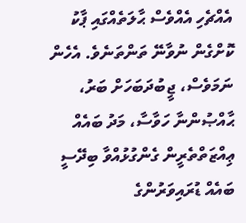އެއްޗެހި އެއްވެސް ޙާލަތެއްގައި ޕާކު ކޮށްގެން ނުވާނޭ ތަންތަނެވެ. އެހެން ނަމަވެސް، ޖީބުދަބަހަށް ބަރު، ޙާއްޞުންނާ ހަވާސާ، މަދު ބައެއް ޢިއްޒަތްތެރީން ގެންގުޅުއްވާ ބިދޭސީ ބައެއް ޑުރައިވަރުންގެ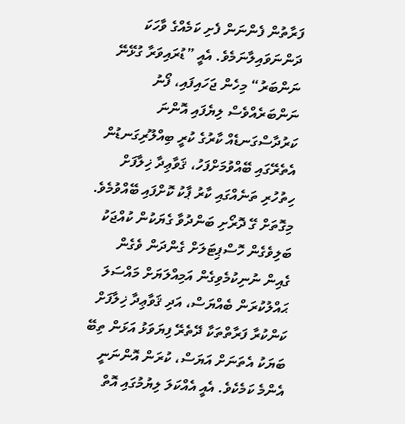ފަރާތުން ފެންނަން ފެށި ކަމެއްގެ ވާހަކަ ދަންނަވައިލާނަމެވެ. އެއީ ”ޑުރައިވަރާ ގުޅޭނޭ ނަންބަރު“ މިހެން ޖަހައިފައި، ފޯނު ނަންބަރެއްވެސް ލިޔެފައި އޮންނަ ކަރުދާސްގަނޑެއް ކާރުގެ ކުރީ ބިއްލޫރިގަނޑުން އެތެރޭގައި ބޭއްވުމަށްފަހު، ޤަވާޢިދާ ޚިލާފަށް ހިތުހުރި ތަނެއްގައި ކާރު ޕާކު ކޮށްފައި ބޭއްވުމެވެ.
މިގޮތަށް ގޭ ދޮރޯށި ބަންދުވާ ގެޔަކުން ކުއްޖަކު ބަލިވެގެން ހޮސްޕިޓަލަށް ގެންދަން ވެގެން ގެއިން ނުނިކުމެވިގެން އަމިއްލަޔަށް މައްސަލަ ޙައްލުކުރަން ބެއްޔަސް، އަދި ޤަވާޢިދާ ޚިލާފަށް ކަންކުރާ ފަރާތްތަކާ ދޭތެރޭ ފިޔަވަޅު އަޅަން ތިބޭ ބަޔަކު އެތަނަށް އަޔަސް، ކުރަން އޮންނަނީ އެންމެ ކަމެކެވެ. އެއީ އެއްކަލަ ލިޔުމުގައި އޮތް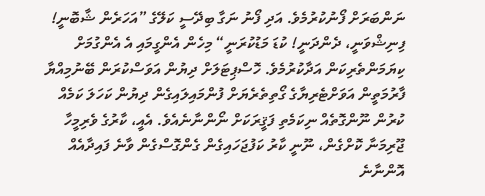ނަންބަރަށް ފޯނުކުރުމެވެ. އަދި ފޯނު ނަގާ ބިދޭސީ ކަލޭގެ ”އަހަރެން ޝާބޮނީ! ފިނިޝްވަނީ، ދެންދަނީ! ކުޑަ މަޑުކުރަނީ“ މިހެން އެންގީމައި އެ އެންގުމަށް ކިޔަމަންތެރިކަން އަދާކުރުމެވެ. ހޮސްޕިޓަލަށް ދިޔުން އަވަސްކުރަން ބޭނުމިއްޔާ ފާރުމަތީން އަވަށްޓެރިޔާގެ ގޯތިތެރެޔަށް ފުންމައިލައިގެން ދިޔުން ކަހަލަ ކަމެއް ކުރުން ނޫންގޮތެއް ނިކަމެތި ފަޤީރަކަށް ނޯންނާނެއެވެ. އެއީ، ކާރުގެ ވެރިމީހާ ޖޫރިމަނާ ކޮށްގެން، ނޫނީ ކާރު ކަފުޖަހައިގެން ގެންގޮސްގެން ވާނެ ފައިދާއެއް އޮންނާނެ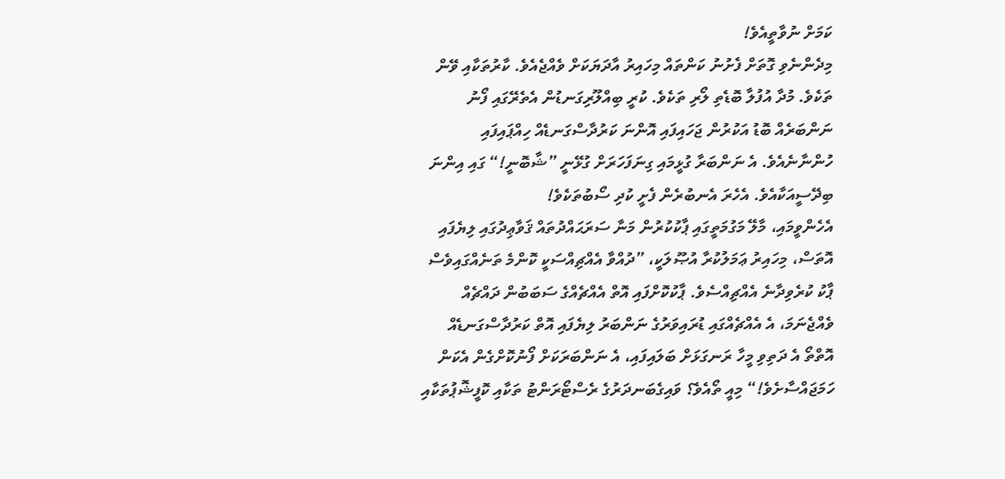ކަމަށް ނުވާތީއެވެ!
މިދެންނެވި ގޮތަށް ފެށުނު ކަންތައް މިހައިރު އާދަޔަކަށް ވެއްޖެއެވެ. ކާރުތަކާއި ވޭން ތަކެވެ. މުދާ އުފުލާ ބޮޑެތި ލޯރި ތަކެވެ. ކުރީ ބިއްލޫރިގަނޑުން އެތެރޭގައި ފޯނު ނަންބަރެއް ބޮޑު އަކުރުން ޖަހައިފައި އޮންނަ ކަރުދާސްގަނޑެއް ހިއްޕައިފައި ހުންނާނެއެވެ. އެ ނަންބަރާ ގުޅީމައި ގިނަފަހަރަށް ގުޅޭނީ ”ޝާބޮނީ!“ ގައި އިންނަ ބިދޭސީއަކާއެވެ. އެހެރަ އެނބުރެން ފެށީ ކުދި ސޯބުތަކެވެ!
އެހެންވީމައި، މާލޭ މަގުމަތީގައި ޕާކުކުރުން މަނާ ސަރަޙައްދުތައް ޤަވާޢިދުގައި ލިޔެފައި  އޮތަސް، މިހައިރު ޢަމަލުކުރާ އުޞޫލަކީ، ”ދުއްވާ އެއްޗިއްސަކީ ކޮންމެ ތަނެއްގައިވެސް ޕާކު ކުރެވިދާނެ އެއްޗިއްސެވެ. ޕާކުކޮށްފައި އޮތް އެއްޗެއްގެ ސަބަބުން ދައްޗެއް ވެއްޖެނަމަ، އެ އެއްޗެއްގައި ޑުރައިވަރުގެ ނަންބަރު ލިޔެފައި އޮތް ކަރުދާސްގަނޑެއް އޮތްތޯ އެ ދަތިވި މީހާ ރަނގަޅަށް ބަލައިފައި، އެ ނަންބަރަކަށް ފޯނުކޮށްގެން އެކަން ހަމަޖައްސާށެވެ!“ މިއީ ތޯއެވެ؟ ވައިގެބަނދަރުގެ ރެސްޓޯރަންޓު ތަކާއި ކޮފީޝޮޕުތަކާއި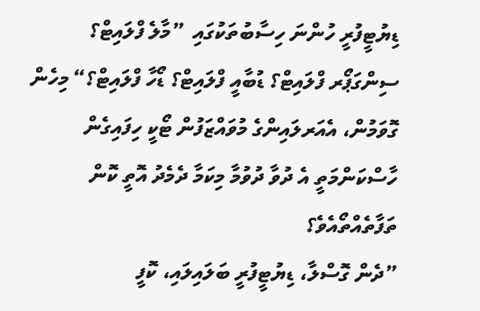ޑިޔުޓީފުރީ ހުންނަ ހިސާބުތަކުގައި  ”މާލެ ފްލައިޓް؟ ސިންގަޕޯރ ފްލައިޓް؟ ޑުބާއީ ފްލައިޓް؟ ޑޯހާ ފްލައިޓް؟“ މިހެން ގޮވަމުން، އެއަރލައިންގެ މުވައްޒަފުން ޓޯކީ ހިފައިގެން ހާސްކަންމަތީ އެ ދުވާ ދުވުމާ މިކަމާ ދެމެދު އޮތީ ކޮން ތަފާތެއްތޯއެވެ؟
”ދެން ގޮސްލާ، ޑިޔުޓީފުރީ ބަލައިލައި، ކޮފީ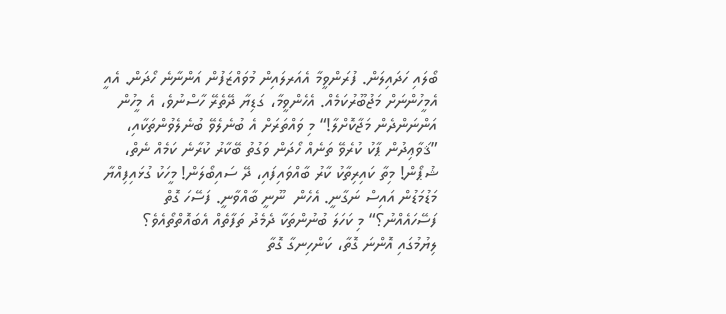ބޯލައި ހަދައިލަން. ފުރަންވީމާ އެއަރލައިން މުވައްޒަފުން އަންނާނެ ހޯދަން. އެއީ އެމީހުންނަށް މަޖުބޫރުކަމެއް. އެހެންވީމާ، ގަޑިޔާ ދޭތެރޭ ހާސްނުވެ، އެ މީހުން އަންނަންދެން މަޖާކޮށްލާ!“ މި ވައްތަރަށް އެ ބުނެލެވޭ ބުނެލެވުންތަކާއި، ”ޤަވާޢިދުން ޕާކު ކުރެވޭ ތަނެއް ހޯދަން ވަގުތު ބޭކާރު ކުރާނެ ކަމެއް ނެތް، ޝުޕޯން! މިތާ ކައިރިތާކު ކާރު ބާއްވައިފައި، ދޭ ސައިބޯލަން! މީހަކު ގުޅައިފިއްޔާ މަޑުމަޑުން އައިސް ނަގާނީ. އެހެން  ނޫނީ ބާއްވާނީ. ފަސޭހަ ގޮތް ފަސޭހައެއްނު؟“ މި ކަހަލަ ބުނުންތަކާ ދެމެދު ތަފާތެއް އެބައޮތްތޯއެވެ؟
ލިޔުމުގައި އޮންނަ ގޮތާ، ކަންހިނގާ ގޮތާ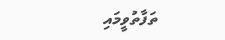ތަފާތުވީމައި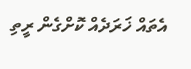އެތައް ޚަރަދެއް ކޮށްގެން ރީތި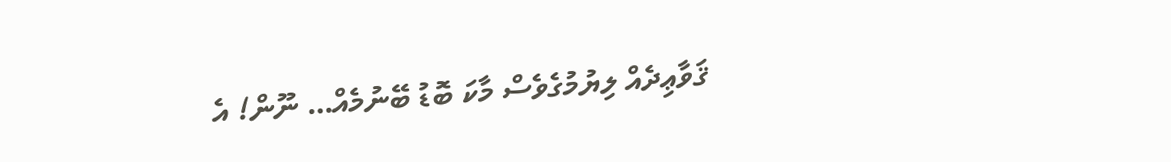ޤަވާޢިދެއް ލިޔުމުގެވެސް މާކަ ބޮޑު ބޭނުމެއް… ނޫން! އެ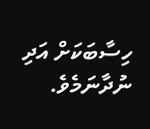ހިސާބަކަށް އަދި ނުދާނަމެވެ.